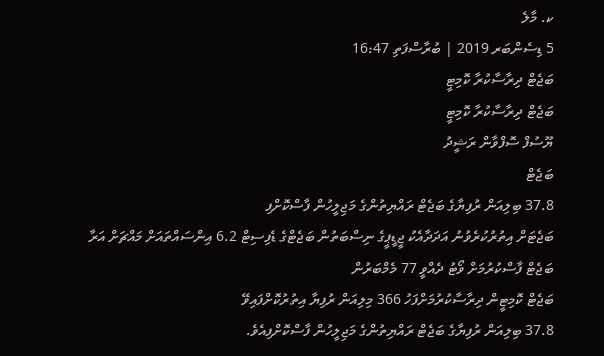ކ. މާލެ
5 ޑިސެންބަރ 2019 | ބުރާސްފަތި 16:47
ބަޖެޓް ދިރާސާކުރާ ކޮމިޓީ
ބަޖެޓް ދިރާސާކުރާ ކޮމިޓީ
ޔޫސުފް ސޮފްވާން ރަޝީދު
ބަޖެޓް
37.8 ބިލިއަން ރުފިޔާގެ ބަޖެޓް ރައްޔިތުންގެ މަޖިލީހުން ފާސްކޮށްފި
ބަޖެޓަށް އިތުރުކުރެވުނު އަދަދާއެކު ޖީޑީޕީގެ ނިސްބަތުން ބަޖެޓްގެ ޑެފިސިޓް 6.2 އިންސައްތައަށް މައްޗަށް އަރާ
ބަޖެޓް ފާސްކުރުމަށް ވޯޓު ދެއްވީ 77 މެމްބަރުން
ބަޖެޓް ކޮމިޓީން ދިރާސާކުރުމަށްފަހު 366 މިލިއަން ރުފިޔާ އިތުރުކޮށްފައިވޭ
37.8 ބިލިއަން ރުފިޔާގެ ބަޖެޓް ރައްޔިތުންގެ މަޖިލީހުން ފާސްކޮށްފިއެވެ.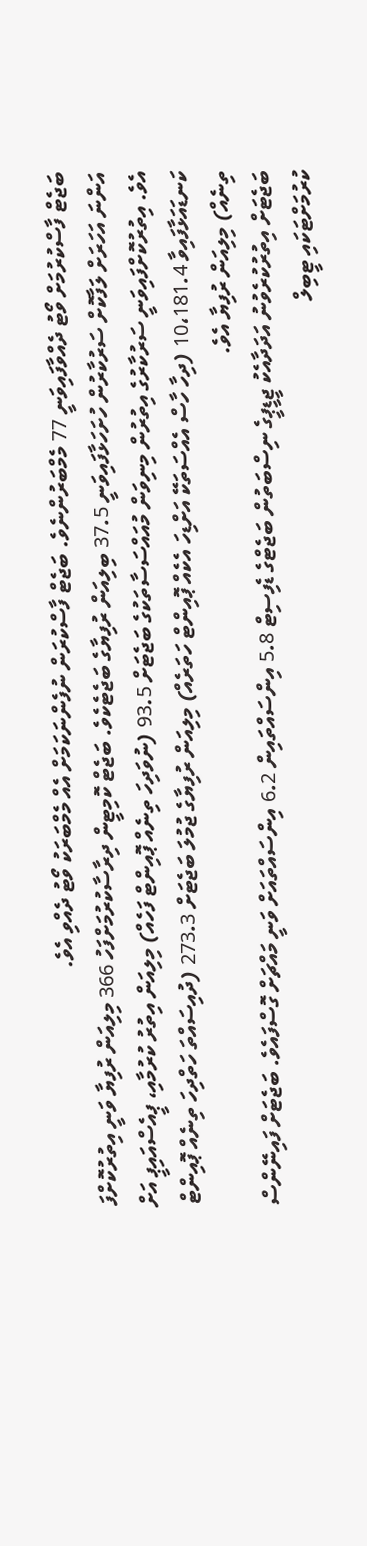ބަޖެޓް ފާސްކުރުމަށް ވޯޓު ދެއްވާފައިވަނީ 77 މެމްބަރުންނެވެ. ބަޖެޓް ފާސްކުރަން ނުފެންނަކަމަށް އެއް މެމްބަރަކު ވޯޓު ދެއްވި އެވެ.
އަންނަ އަހަރަށް ލަފާކޮށް ސަރުކާރުން ހުށަހަޅާފައިވަނީ 37.5 ބިލިއަން ރުފިޔާގެ ބަޖެޓެކެވެ. ބަޖެޓް ކޮމިޓީން ދިރާސާކުރުމަށްފަހު 366 މިލިއަން ރުފިޔާ ވަނީ އިތުރުކޮށްފަ އެވެ. އިތުރުކޮށްފައިވަނީ ސަރުކާރުގެ އިތުރުން މިނިވަން މުއައްސަސާތަކުގެ ބަޖެޓަށް 93.5 (ނުވަދިހަ ތިނެއް ޕޮއިންޓް ފަހެއް) މިލިއަން އިތުރު ކުރުމާއި، ޕީއެސްއައިޕީ އަށް ކަނޑައަޅާފައިވާ 10،181.4 (ދިހާ ހާސް އެއްސަތަކޭ އަށްޑިހަ އެކެއް ޕޮއިންޓް ހަތަރެއް) މިލިއަން ރުފިޔާގެ ޖުމުލަ ބަޖެޓަށް 273.3 (ދުއިސައްތަ ހަތްދިހަ ތިނެއް ޕޮއިންޓް ތިނެއް) މިލިއަން ރުފިޔާ އެވެ.
ބަޖެޓަށް އިތުރުކުރެވުނު އަދަދާއެކު ޖީޑީޕީގެ ނިސްބަތުން ބަޖެޓްގެ ޑެފިސިޓް 5.8 އިންސައްތައިން 6.2 އިންސައްތައަށް ވަނީ މައްޗަށް ގޮސްފައެވެ. ބަޖެޓަށް ފައިނޭންސް ކުރުމަށްޓަކައި ޓީބިލް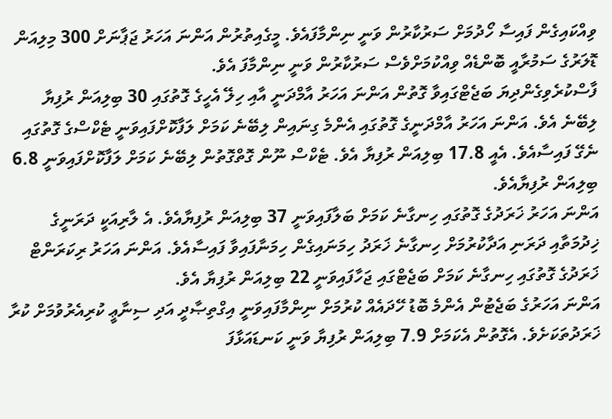ވިއްކައިގެން ފައިސާ ހޯދުމަށް ސަރުކާރުން ވަނީ ނިންމާފައެވެ. މީގެއިތުރުން އަންނަ އަހަރު ޖަޕާނަށް 300 މިލިއަން ޑޮލަރުގެ ސަމުރާއީ ބޮންޑެއް ވިއްކުމަށްވެސް ސަރުކާރުން ވަނީ ނިންމާފަ އެވެ.
ފާސްކުރެވިގެންދިޔަ ބަޖެޓްގައިވާ ގޮތުން އަންނަ އަހަރު އާމްދަނީ އާއި ހިލޭ އެހީގެ ގޮތުގައި 30 ބިލިއަން ރުފިޔާ ލިބޭނެ އެވެ. އަންނަ އަހަރު އާމްދަނީގެ ގޮތުގައި އެންމެ ގިނައިން ލިބޭނެ ކަމަށް ލަފާކޮށްފައިވަނީ ޓެކްސްގެ ގޮތުގައި ނެގޭ ފައިސާއެވެ. އެއީ 17.8 ބިލިއަން ރުފިޔާ އެވެ. ޓެކްސް ނޫން ގޮތްގޮތުން ލިބޭނެ ކަމަށް ލަފާކޮށްފައިވަނީ 6.8 ބިލިއަން ރުފިޔާއެވެ.
އަންނަ އަހަރު ޚަރަދުގެ ގޮތުގައި ހިނގާނެ ކަމަށް ބަލާފައިވަނީ 37 ބިލިއަން ރުފިޔާއެވެ. އެ ލާރިއަކީ ދަރަނީގެ ޚިދުމަތާއި ދަރަނި އަދާކުރުމަށް ހިނގާނެ ޚަރަދު ހިމަނައިގެން ހިމަނާފައިވާ ފައިސާއެވެ. އަންނަ އަހަރު ރިކަރަންޓް ޚަރަދުގެ ގޮތުގައި ހިނގާނެ ކަމަށް ބަޖެޓްގައި ޖަހާފައިވަނީ 22 ބިލިއަން ރުފިޔާ އެވެ.
އަންނަ އަހަރުގެ ބަޖެޓުން އެންމެ ބޮޑު ހޭދައެއް ކުރުމަށް ނިންމާފައިވަނީ އިގްތިޞާދީ އަދި ސިނާޢީ ކުރިއެރުވުމަށް ކުރާ ޚަރަދުތަކަށެވެ. އެގޮތުން އެކަމަށް 7.9 ބިލިއަން ރުފިޔާ ވަނީ ކަނޑައަޅާފަ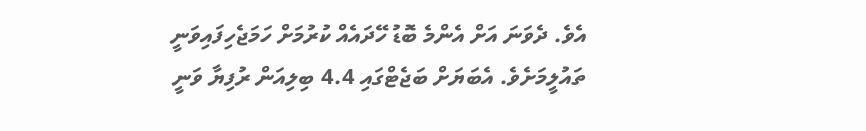އެވެ. ދެވަނަ އަށް އެންމެ ބޮޑު ހޭދައެއް ކުރުމަށް ހަމަޖެހިފައިވަނީ ތައުލީމަށެވެ. އެބަޔަށް ބަޖެޓްގައި 4.4 ބިލިއަން ރުފިޔާ ވަނީ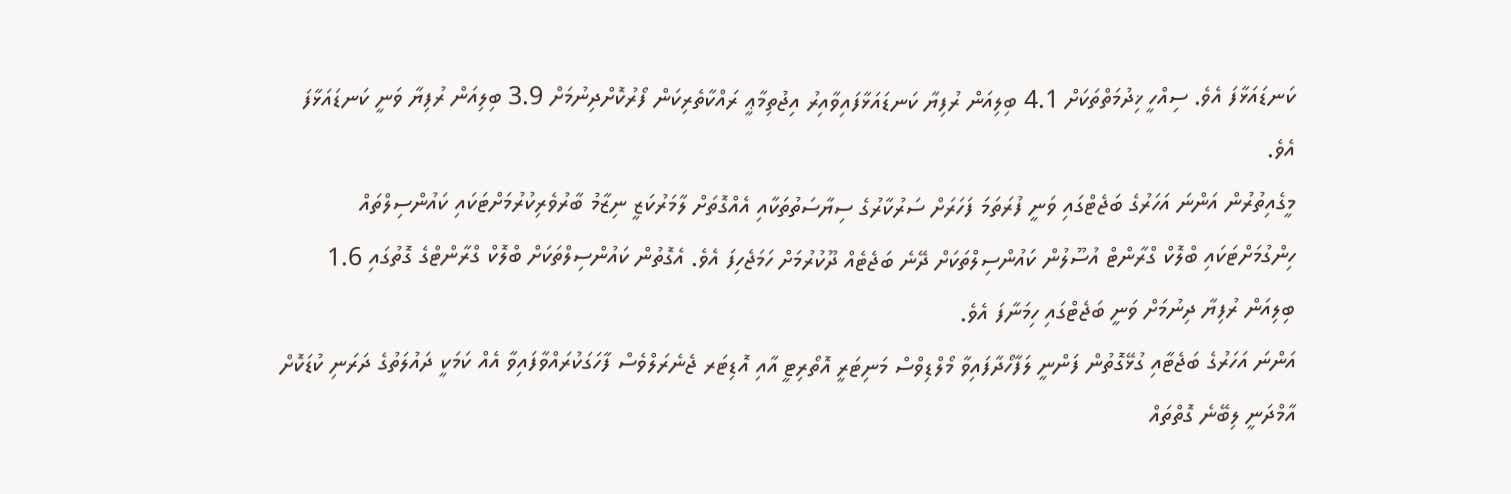ކަނޑައަޅާފަ އެވެ. ސިއްހީ ޚިދުމަތްތަކަށް 4.1 ބިލިއަން ރުފިޔާ ކަނޑައަޅާފައިވާއިރު އިޖުތިމާޢީ ރައްކާތެރިކަން ފޯރުކޮށްދިނުމަށް 3.9 ބިލިއަން ރުފިޔާ ވަނީ ކަނޑައަޅާފަ އެވެ.
މީގެއިތުރުން އަންނަ އަހަރުގެ ބަޖެޓްގައި ވަނީ ފުރަތަމަ ފަހަރަށް ސަރުކާރުގެ ސިޔާސަތުތަކާއި އެއްގޮތަށް ލާމަރުކަޒީ ނިޒާމު ބާރުވެރިކުރުމަށްޓަކައި ކައުންސިލްތައް ހިންގުމަށްޓަކައި ބްލޮކް ގްރާންޓް އުސޫލުން ކައުންސިލްތަކަށް ދޭނެ ބަޖެޓެއް ދޫކުރުމަށް ހަމަޖެހިފަ އެވެ. އެގޮތުން ކައުންސިލްތަކަށް ބްލޮކް ގްރާންޓްގެ ގޮތުގައި 1.6 ބިލިއަން ރުފިޔާ ދިނުމަށް ވަނީ ބަޖެޓްގައި ހިމަނާފަ އެވެ.
އަންނަ އަހަރުގެ ބަޖެޓާއި ގުޅޭގޮތުން ފަންނީ ލަފާހޯދާފައިވާ މޯލްޑިވްސް މަނިޓަރީ އޮތޯރިޓީ އާއި އޮޑިޓަރ ޖެނެރަލްވެސް ފާހަގަކުރައްވާފައިވާ އެއް ކަމަކީ ދައުލަތުގެ ދަރަނި ކުޑަކޮށް އާމްދަނީ ލިބޭނެ ގޮތްތައް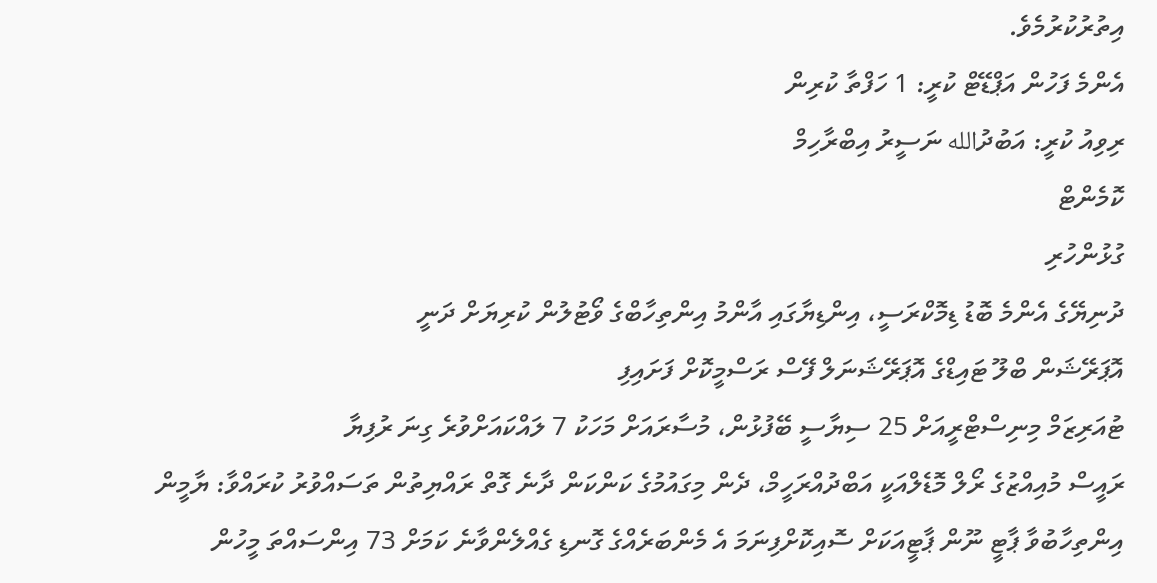އިތުރުކުރުމެވެ.
އެންމެ ފަހުން އަޕްޑޭޓް ކުރީ: 1 ހަފްތާ ކުރިން
ރިވިއު ކުރީ: އަބުދުالله ނަސީރު އިބްރާހިމް
ކޮމެންޓް
ގުޅުންހުރި
ދުނިޔޭގެ އެންމެ ބޮޑު ޑިމޮކްރަސީ، އިންޑިޔާގައި އާންމު އިންތިހާބްގެ ވޯޓުލުން ކުރިޔަށް ދަނީ
އޮޕަރޭޝަން ބްލޫ ޓައިޑްގެ އޮޕަރޭޝަނަލް ފޭސް ރަސްމީކޮށް ފަށައިފި
ޓުއަރިޒަމް މިނިސްޓްރީއަށް 25 ސިޔާސީ ބޭފުޅުން، މުސާރައަށް މަހަކު 7 ލައްކައަށްވުރެ ގިނަ ރުފިޔާ
ރައީސް މުއިއްޒުގެ ރޯލް މޮޑެލްއަކީ އަބްދުއްރަހީމް، ދެން މިގައުމުގެ ކަންކަން ދާނެ ގޮތް ރައްޔިތުން ތަސައްވުރު ކުރައްވާ: ޔާމީން
އިންތިހާބުވާ ޕާޓީ ނޫން ޕާޓީއަކަށް ސޮއިކޮށްފިނަމަ އެ މެންބަރެއްގެ ގޮނޑި ގެއްލެންވާނެ ކަމަށް 73 އިންސައްތަ މީހުން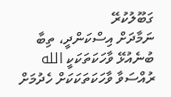ގަބޫލުކުރޭ
ނަމާދަށް އިސްކަންދީ، ތިބާ ބުނެއުޅޭ ވާހަކަތަކަކީ الله ރުއްސަވާ ވާހަކަތަކަކަށް ހެދުމަށް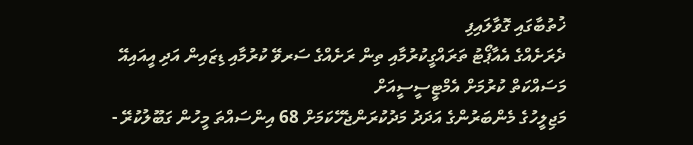ޚުތުބާގައި ގޮވާލައިފި
ދެރަށެއްގެ އެއާޕޯޓު ތަރައްގީކުރުމާއި ތިން ރަށެއްގެ ސަރވޭ ކުރުމާއި ޑިޒައިން އަދި އީއައިއޭ މަސައްކަތް ކުރުމަށް އެމްޓީސީސީއަށް
މަޖިލީހުގެ މެންބަރުންގެ އަދަދު މަދުކުރަންޖެހޭކަމަށް 68 އިންސައްތަ މީހުން ގަބޫލުކުރޭ -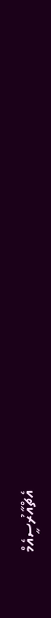އެޗްއާރުސީއެމް